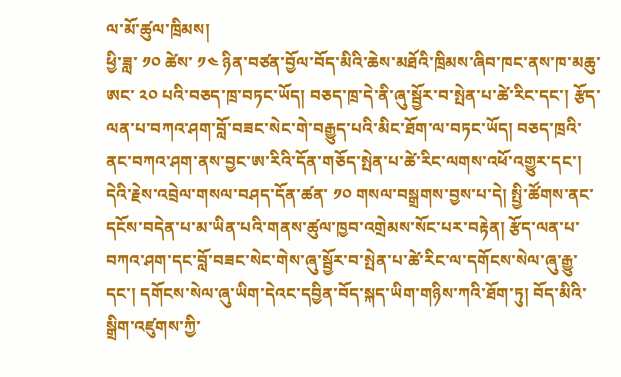ལ་མོ་ཚུལ་ཁྲིམས།
ཕྱི་ཟླ་ ༡༠ ཚེས་ ༡༤ ཉིན་བཙན་བྱོལ་བོད་མིའི་ཆེས་མཐོའི་ཁྲིམས་ཞིབ་ཁང་ནས་ཁ་མཆུ་ཨང་ ༢༠ པའི་བཅད་ཁྲ་བཏང་ཡོད། བཅད་ཁྲ་དེ་ནི་ཞུ་སྦྱོར་བ་སྤེན་པ་ཚེ་རིང་དང་། རྩོད་ལན་པ་བཀའ་ཤག་བློ་བཟང་སེང་གེ་བརྒྱུད་པའི་མིང་ཐོག་ལ་བཏང་ཡོད། བཅད་ཁྲའི་ནང་བཀའ་ཤག་ནས་བྱང་ཨ་རིའི་དོན་གཅོད་སྤེན་པ་ཚེ་རིང་ལགས་འཕོ་འགྱུར་དང་། དེའི་རྗེས་འབྲེལ་གསལ་བཤད་དོན་ཚན་ ༡༠ གསལ་བསྒྲགས་བྱས་པ་དེ། སྤྱི་ཚོགས་ནང་དངོས་བདེན་པ་མ་ཡིན་པའི་གནས་ཚུལ་ཁྱབ་འགྲེམས་སོང་པར་བརྟེན། རྩོད་ལན་པ་བཀའ་ཤག་དང་བློ་བཟང་སེང་གེས་ཞུ་སྦྱོར་བ་སྤེན་པ་ཚེ་རིང་ལ་དགོངས་སེལ་ཞུ་རྒྱུ་དང་། དགོངས་སེལ་ཞུ་ཡིག་དེའང་དབྱིན་བོད་སྐད་ཡིག་གཉིས་ཀའི་ཐོག་ཏུ། བོད་མིའི་སྒྲིག་འཛུགས་ཀྱི་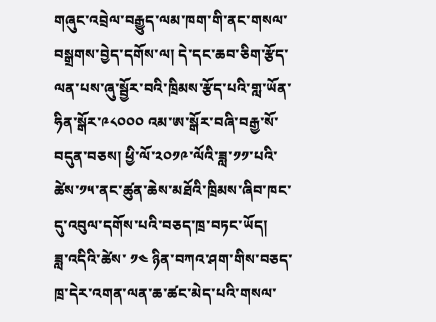གཞུང་འབྲེལ་བརྒྱུད་ལམ་ཁག་གི་ནང་གསལ་བསྒྲགས་བྱེད་དགོས་ལ། དེ་དང་ཆབ་ཅིག་རྩོད་ལན་པས་ཞུ་སྦྱོར་བའི་ཁྲིམས་རྩོད་པའི་གླ་ཡོན་ཧིན་སྒོར་༩༨༠༠༠ འམ་ཨ་སྒོར་བཞི་བརྒྱ་སོ་བདུན་བཅས། ཕྱི་ལོ་༢༠༡༩་ལོའི་ཟླ་༡༡་པའི་ཚེས་༡༥་ནང་ཚུན་ཆེས་མཐོའི་ཁྲིམས་ཞིབ་ཁང་དུ་འབུལ་དགོས་པའི་བཅད་ཁྲ་བཏང་ཡོད།
ཟླ་འདིའི་ཚེས་ ༡༤ ཉིན་བཀའ་ཤག་གིས་བཅད་ཁྲ་དེར་འགན་ལན་ཆ་ཚང་མེད་པའི་གསལ་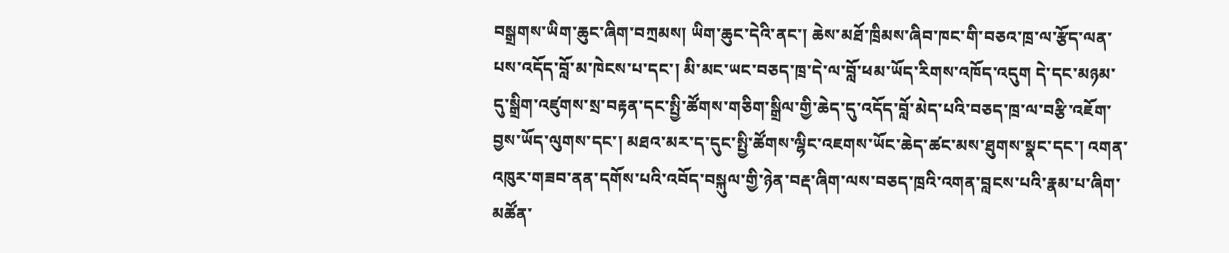བསྒྲགས་ཡིག་ཆུང་ཞིག་བཀྲམས། ཡིག་ཆུང་དེའི་ནང་། ཆེས་མཐོ་ཁྲིམས་ཞིབ་ཁང་གི་བཅའ་ཁྲ་ལ་རྩོད་ལན་པས་འདོད་བློ་མ་ཁེངས་པ་དང་། མི་མང་ཡང་བཅད་ཁྲ་དེ་ལ་བློ་ཕམ་ཡོད་རིགས་འཁོད་འདུག དེ་དང་མཉམ་དུ་སྒྲིག་འཛུགས་སྲ་བརྟན་དང་སྤྱི་ཚོགས་གཅིག་སྒྲིལ་གྱི་ཆེད་དུ་འདོད་བློ་མེད་པའི་བཅད་ཁྲ་ལ་བརྩི་འཇོག་བྱས་ཡོད་ལུགས་དང་། མཐའ་མར་ད་དུང་སྤྱི་ཚོགས་ལྷིང་འཇགས་ཡོང་ཆེད་ཚང་མས་ཐུགས་སྣང་དང་། འགན་འཁུར་གཟབ་ནན་དགོས་པའི་འབོད་བསྐུལ་གྱི་ཉེན་བརྡ་ཞིག་ལས་བཅད་ཁྲའི་འགན་བླངས་པའི་རྣམ་པ་ཞིག་མཚོན་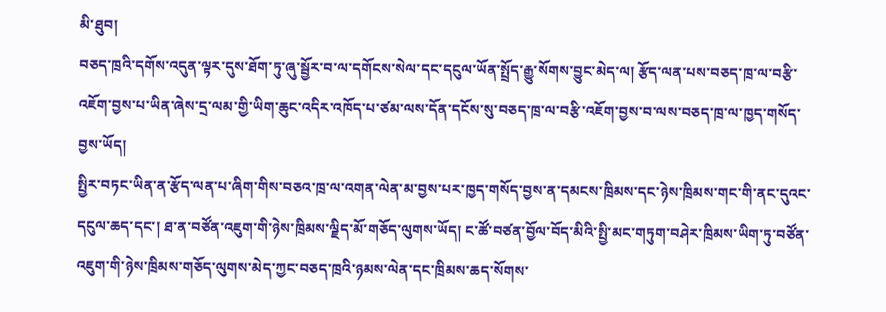མི་ཐུབ།
བཅད་ཁྲའི་དགོས་འདུན་ལྟར་དུས་ཐོག་ཏུ་ཞུ་སྦྱོར་བ་ལ་དགོངས་སེལ་དང་དངུལ་ཡོན་སྤྲོད་རྒྱུ་སོགས་བྱུང་མེད་ལ། རྩོད་ལན་པས་བཅད་ཁྲ་ལ་བརྩི་འཇོག་བྱས་པ་ཡིན་ཞེས་དྲ་ལམ་གྱི་ཡིག་ཆུང་འདིར་འཁོད་པ་ཙམ་ལས་དོན་དངོས་སུ་བཅད་ཁྲ་ལ་བརྩི་འཇོག་བྱས་བ་ལས་བཅད་ཁྲ་ལ་ཁྱད་གསོད་བྱས་ཡོད།
སྤྱིར་བཏང་ཡིན་ན་རྩོད་ལན་པ་ཞིག་གིས་བཅའ་ཁྲ་ལ་འགན་ལེན་མ་བྱས་པར་ཁྱད་གསོད་བྱས་ན་དམངས་ཁྲིམས་དང་ཉེས་ཁྲིམས་གང་གི་ནང་དུའང་དངུལ་ཆད་དང་། ཐ་ན་བཙོན་འཇུག་གི་ཉེས་ཁྲིམས་ལྗིད་མོ་གཅོད་ལུགས་ཡོད། ང་ཚོ་བཙན་བྱོལ་བོད་མིའི་སྤྱི་མང་གཏུག་བཤེར་ཁྲིམས་ཡིག་ཏུ་བཙོན་འཇུག་གི་ཉེས་ཁྲིམས་གཅོད་ལུགས་མེད་ཀྱང་བཅད་ཁྲའི་ཉམས་ལེན་དང་ཁྲིམས་ཆད་སོགས་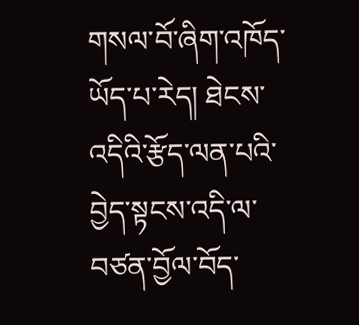གསལ་བོ་ཞིག་འཁོད་ཡོད་པ་རེད། ཐེངས་འདིའི་རྩོད་ལན་པའི་བྱེད་སྟངས་འདི་ལ་བཙན་བྱོལ་བོད་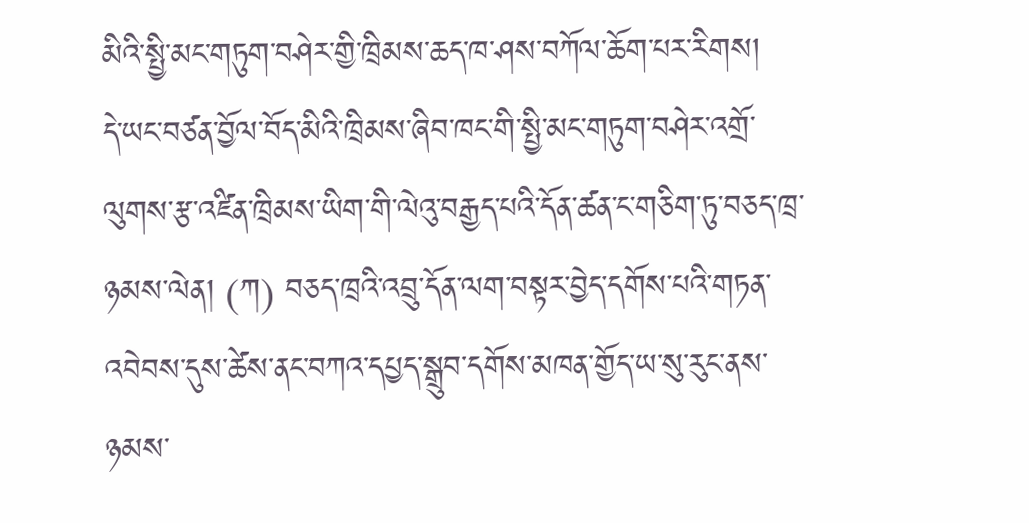མིའི་སྤྱི་མང་གཏུག་བཤེར་གྱི་ཁྲིམས་ཆད་ཁ་ཤས་བཀོལ་ཆོག་པར་རིགས།
དེ་ཡང་བཙན་བྱོལ་བོད་མིའི་ཁྲིམས་ཞིབ་ཁང་གི་སྤྱི་མང་གཏུག་བཤེར་འགྲོ་ལུགས་རྩ་འཛིན་ཁྲིམས་ཡིག་གི་ལེའུ་བརྒྱད་པའི་དོན་ཚན་ང་གཅིག་ཏུ་བཅད་ཁྲ་ཉམས་ལེན། (ཀ) བཅད་ཁྲའི་འབྲུ་དོན་ལག་བསྟར་བྱེད་དགོས་པའི་གཏན་འབེབས་དུས་ཚེས་ནང་བཀའ་དཔྱད་སྒྲུབ་དགོས་མཁན་གྱོད་ཡ་སུ་རུང་ནས་ཉམས་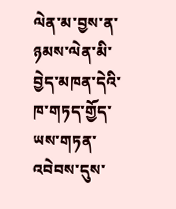ལེན་མ་བྱས་ན་ཉམས་ལེན་མི་བྱེད་མཁན་དེའི་ཁ་གཏད་གྱོད་ཡས་གཏན་འབེབས་དུས་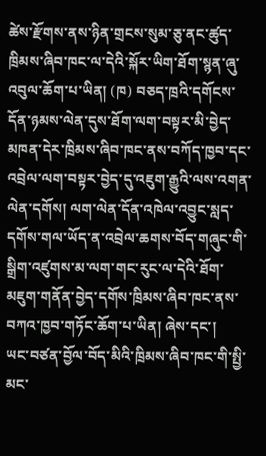ཚེས་རྫོགས་ནས་ཉིན་གྲངས་སུམ་ཅུ་ནང་ཚུད་ཁྲིམས་ཞིབ་ཁང་ལ་དེའི་སྐོར་ཡིག་ཐོག་སྙན་ཞུ་འབུལ་ཆོག་པ་ཡིན། (ཁ) བཅད་ཁྲའི་དགོངས་དོན་ཉམས་ལེན་དུས་ཐོག་ལག་བསྟར་མི་བྱེད་མཁན་དེར་ཁྲིམས་ཞིབ་ཁང་ནས་བཀོད་ཁྱབ་དང་འབྲེལ་ལག་བསྟར་བྱེད་དུ་འཇུག་རྒྱུའི་ལས་འགན་ལེན་དགོས། ལག་ལེན་དོན་འཁེལ་འབྱུང་སླད་དགོས་གལ་ཡོད་ན་འབྲེལ་ཆགས་བོད་གཞུང་གི་སྒྲིག་འཛུགས་མ་ལག་གང་རུང་ལ་དེའི་ཐོག་མཇུག་གནོན་བྱེད་དགོས་ཁྲིམས་ཞིབ་ཁང་ནས་བཀའ་ཁྱབ་གཏོང་ཆོག་པ་ཡིན། ཞེས་དང་།
ཡང་བཙན་བྱོལ་བོད་མིའི་ཁྲིམས་ཞིབ་ཁང་གི་སྤྱི་མང་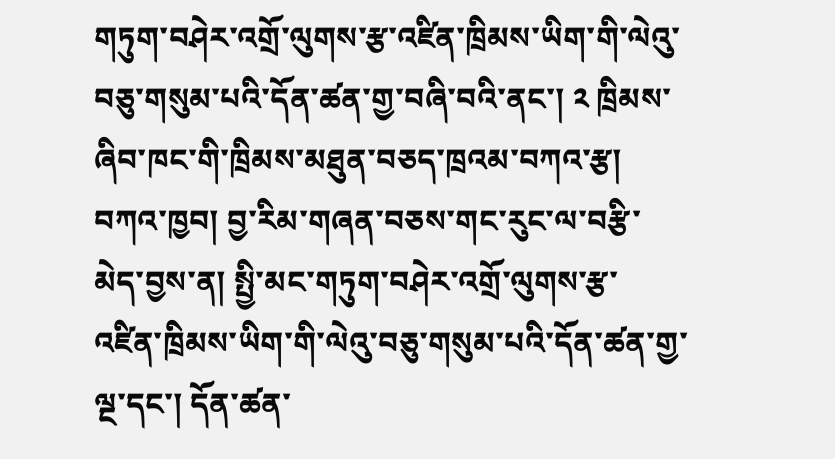གཏུག་བཤེར་འགྲོ་ལུགས་རྩ་འཛིན་ཁྲིམས་ཡིག་གི་ལེའུ་བཅུ་གསུམ་པའི་དོན་ཚན་གྱ་བཞི་བའི་ནང་། ༢ ཁྲིམས་ཞིབ་ཁང་གི་ཁྲིམས་མཐུན་བཅད་ཁྲའམ་བཀའ་རྩ། བཀའ་ཁྱབ། བྱ་རིམ་གཞན་བཅས་གང་རུང་ལ་བརྩི་མེད་བྱས་ན། སྤྱི་མང་གཏུག་བཤེར་འགྲོ་ལུགས་རྩ་འཛིན་ཁྲིམས་ཡིག་གི་ལེའུ་བཅུ་གསུམ་པའི་དོན་ཚན་གྱ་ལྔ་དང་། དོན་ཚན་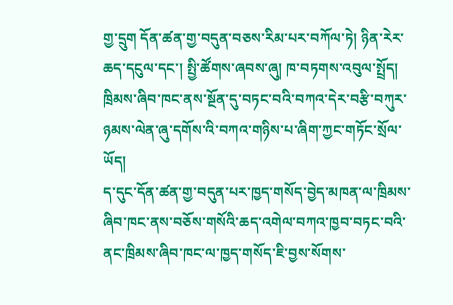གྱ་དྲུག དོན་ཚན་གྱ་བདུན་བཅས་རིམ་པར་བཀོལ་ཏེ། ཉིན་རེར་ཆད་དངུལ་དང་། སྤྱི་ཚོགས་ཞབས་ཞུ། ཁ་བཏགས་འབུལ་སྤྲོད། ཁྲིམས་ཞིབ་ཁང་ནས་སྔོན་དུ་བཏང་བའི་བཀའ་དེར་བརྩི་བཀུར་ཉམས་ལེན་ཞུ་དགོས་འི་བཀའ་གཉིས་པ་ཞིག་ཀྱང་གཏོང་སྲོལ་ཡོད།
ད་དུང་དོན་ཚན་གྱ་བདུན་པར་ཁྱད་གསོད་བྱེད་མཁན་ལ་ཁྲིམས་ཞིབ་ཁང་ནས་བཅོས་གསོའི་ཆད་འགེལ་བཀའ་ཁྱབ་བཏང་བའི་ནང་ཁྲིམས་ཞིབ་ཁང་ལ་ཁྱད་གསོད་ཇི་བྱས་སོགས་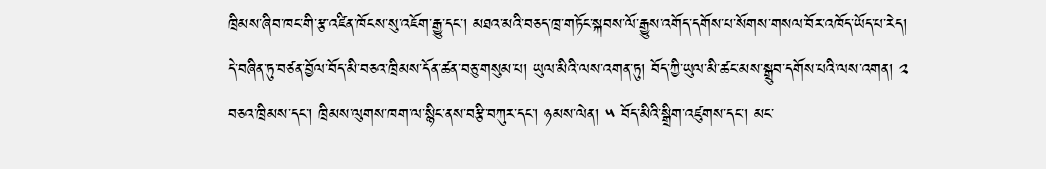ཁྲིམས་ཞིབ་ཁང་གི་རྩ་འཛིན་ཁོངས་སུ་འཇོག་རྒྱུ་དང་། མཐའ་མའི་བཅད་ཁྲ་གཏོང་སྐབས་ལོ་རྒྱུས་འགོད་དགོས་པ་སོགས་གསལ་བོར་འཁོད་ཡོད་པ་རེད།
དེ་བཞིན་ཏུ་བཙན་བྱོལ་བོད་མི་བཅའ་ཁྲིམས་དོན་ཚན་བཅུ་གསུམ་པ། ཡུལ་མིའི་ལས་འགན་ཏུ། བོད་ཀྱི་ཡུལ་མི་ཚང་མས་སྒྲུབ་དགོས་པའི་ལས་འགན། ༢ བཅའ་ཁྲིམས་དང་། ཁྲིམས་ལུགས་ཁག་ལ་སྙིང་ནས་བརྩི་བཀུར་དང་། ཉམས་ལེན། ༥ བོད་མིའི་སྒྲིག་འཛུགས་དང་། མང་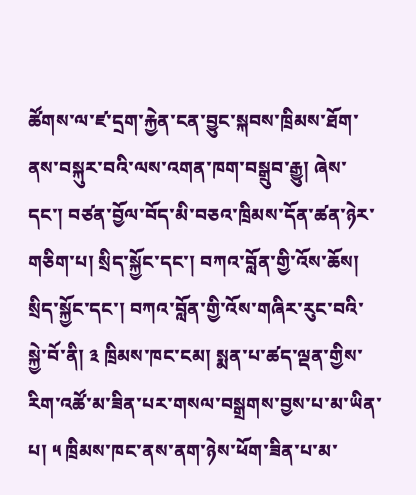ཚོགས་ལ་ཛ་དྲག་རྐྱེན་ངན་བྱུང་སྐབས་ཁྲིམས་ཐོག་ནས་བསྐུར་བའི་ལས་འགན་ཁག་བསྒྲུབ་རྒྱུ། ཞེས་དང་། བཙན་བྱོལ་བོད་མི་བཅའ་ཁྲིམས་དོན་ཚན་ཉེར་གཅིག་པ། སྲིད་སྐྱོང་དང་། བཀའ་བློན་གྱི་འོས་ཆོས། སྲིད་སྐྱོང་དང་། བཀའ་བློན་གྱི་འོས་གཞིར་རུང་བའི་སྐྱེ་བོ་ནི། ༣ ཁྲིམས་ཁང་ངམ། སྨན་པ་ཚད་ལྡན་གྱིས་རིག་འཚོ་མ་ཟིན་པར་གསལ་བསྒྲགས་བྱས་པ་མ་ཡིན་པ། ༥ ཁྲིམས་ཁང་ནས་ནག་ཉེས་ཕོག་ཟིན་པ་མ་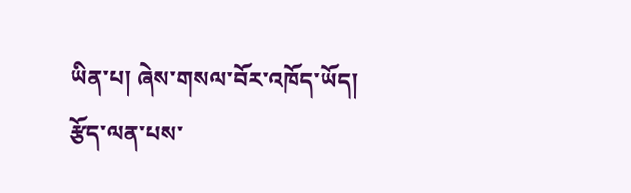ཡིན་པ། ཞེས་གསལ་བོར་འཁོད་ཡོད།
རྩོད་ལན་པས་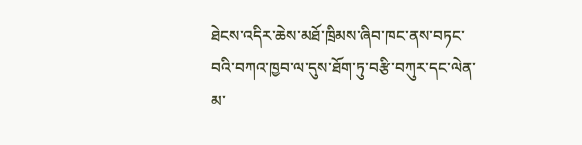ཐེངས་འདིར་ཆེས་མཐོ་ཁྲིམས་ཞིབ་ཁང་ནས་བཏང་བའི་བཀའ་ཁྱབ་ལ་དུས་ཐོག་ཏུ་བརྩི་བཀུར་དང་ལེན་མ་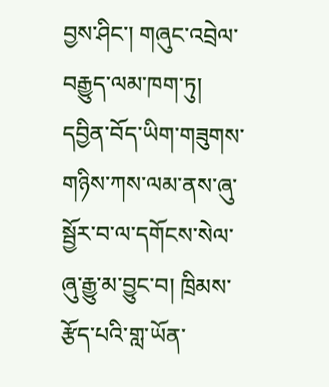བྱས་ཤིང་། གཞུང་འབྲེལ་བརྒྱུད་ལམ་ཁག་ཏུ། དབྱིན་བོད་ཡིག་གཟུགས་གཉིས་ཀས་ལམ་ནས་ཞུ་སྦྱོར་བ་ལ་དགོངས་སེལ་ཞུ་རྒྱུ་མ་བྱུང་བ། ཁྲིམས་རྩོད་པའི་གླ་ཡོན་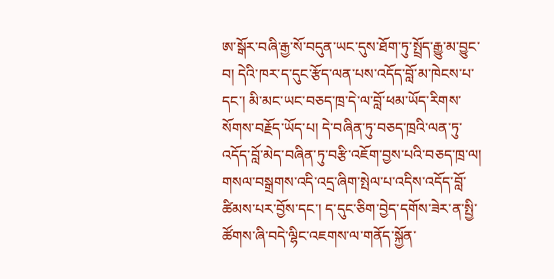ཨ་སྒོར་བཞི་རྒྱ་སོ་བདུན་ཡང་དུས་ཐོག་ཏུ་སྤྲོད་རྒྱུ་མ་བྱུང་བ། དེའི་ཁར་ད་དུང་རྩོད་ལན་པས་འདོད་བློ་མ་ཁེངས་པ་དང་། མི་མང་ཡང་བཅད་ཁྲ་དེ་ལ་བློ་ཕམ་ཡོད་རིགས་སོགས་བརྗོད་ཡོད་པ། དེ་བཞིན་ཏུ་བཅད་ཁྲའི་ལན་ཏུ་འདོད་བློ་མེད་བཞིན་ཏུ་བརྩི་འཇོག་བྱས་པའི་བཅད་ཁྲ་ལ། གསལ་བསྒྲགས་འདི་འདྲ་ཞིག་སྤེལ་པ་འདིས་འདོད་བློ་ཚིམས་པར་བྱོས་དང་། ད་དུང་ཅིག་བྱེད་དགོས་ཟེར་ན་སྤྱི་ཚོགས་ཞི་བདེ་ལྷིང་འཇགས་ལ་གནོད་སྐྱོན་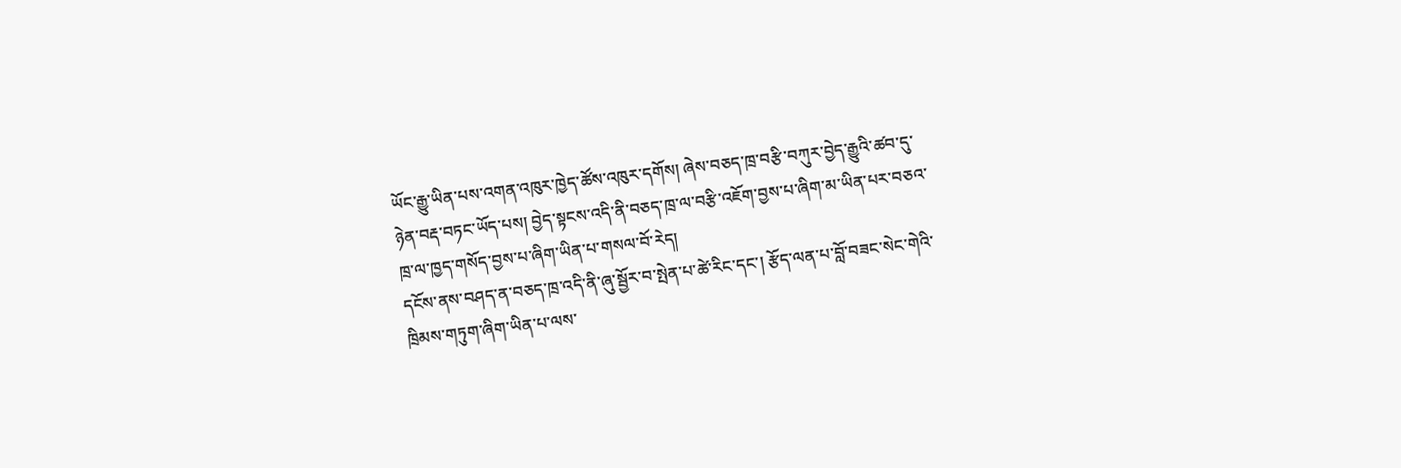ཡོང་རྒྱུ་ཡིན་པས་འགན་འཁུར་ཁྱེད་ཚོས་འཁུར་དགོས། ཞེས་བཅད་ཁྲ་བརྩི་བཀུར་བྱེད་རྒྱུའི་ཚབ་དུ་ཉེན་བརྡ་བཏང་ཡོད་པས། བྱེད་སྟངས་འདི་ནི་བཅད་ཁྲ་ལ་བརྩི་འཇོག་བྱས་པ་ཞིག་མ་ཡིན་པར་བཅའ་ཁྲ་ལ་ཁྱད་གསོད་བྱས་པ་ཞིག་ཡིན་པ་གསལ་བོ་རེད།
དངོས་ནས་བཤད་ན་བཅད་ཁྲ་འདི་ནི་ཞུ་སྦྱོར་བ་སྤེན་པ་ཚེ་རིང་དང་། རྩོད་ལན་པ་བློ་བཟང་སེང་གེའི་ཁྲིམས་གཏུག་ཞིག་ཡིན་པ་ལས་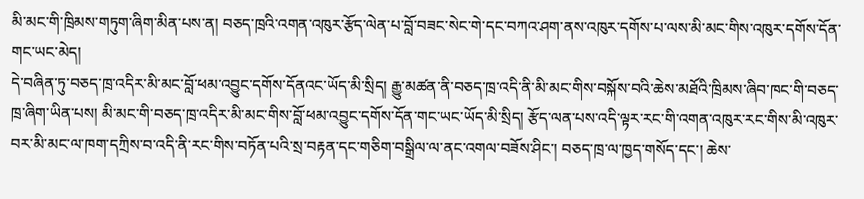མི་མང་གི་ཁྲིམས་གཏུག་ཞིག་མིན་པས་ན། བཅད་ཁྲའི་འགན་འཁུར་རྩོད་ལེན་པ་བློ་བཟང་སེང་གེ་དང་བཀའ་ཤག་ནས་འཁུར་དགོས་པ་ལས་མི་མང་གིས་འཁུར་དགོས་དོན་གང་ཡང་མེད།
དེ་བཞིན་ཏུ་བཅད་ཁྲ་འདིར་མི་མང་བློ་ཕམ་འབྱུང་དགོས་དོནའང་ཡོད་མི་སྲིད། རྒྱུ་མཚན་ནི་བཅད་ཁྲ་འདི་ནི་མི་མང་གིས་བསྐོས་བའི་ཆེས་མཐོའི་ཁྲིམས་ཞིབ་ཁང་གི་བཅད་ཁྲ་ཞིག་ཡིན་པས། མི་མང་གི་བཅད་ཁྲ་འདིར་མི་མང་གིས་བློ་ཕམ་འབྱུང་དགོས་དོན་གང་ཡང་ཡོད་མི་སྲིད། རྩོད་ལན་པས་འདི་ལྟར་རང་གི་འགན་འཁུར་རང་གིས་མི་འཁུར་བར་མི་མང་ལ་ཁག་དཀྲིས་བ་འདི་ནི་རང་གིས་བཏོན་པའི་སྲ་བརྟན་དང་གཅིག་བསྒྲིལ་ལ་ནང་འགལ་བཟོས་ཤིང་། བཅད་ཁྲ་ལ་ཁྱད་གསོད་དང་། ཆེས་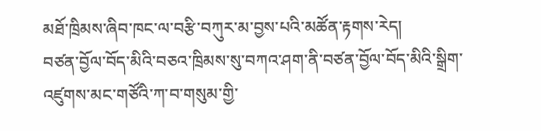མཐོ་ཁྲིམས་ཞིབ་ཁང་ལ་བརྩི་བཀུར་མ་བྱས་པའི་མཚོན་རྟགས་རེད།
བཙན་བྱོལ་བོད་མིའི་བཅའ་ཁྲིམས་སུ་བཀའ་ཤག་ནི་བཙན་བྱོལ་བོད་མིའི་སྒྲིག་འཛུགས་མང་གཙོའི་ཀ་བ་གསུམ་གྱི་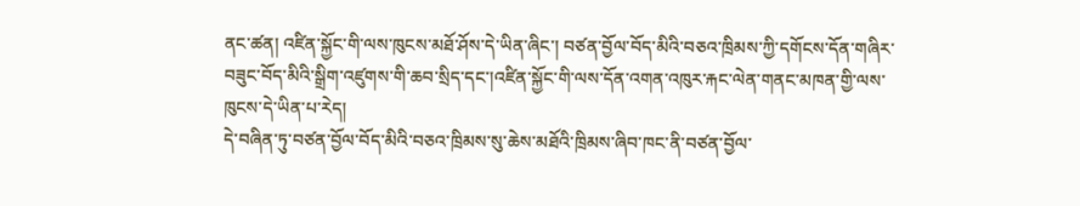ནང་ཚན། འཛིན་སྐྱོང་གི་ལས་ཁུངས་མཐོ་ཤོས་དེ་ཡིན་ཞིང་། བཙན་བྱོལ་བོད་མིའི་བཅའ་ཁྲིམས་ཀྱི་དགོངས་དོན་གཞིར་བཟུང་བོད་མིའི་སྒྲིག་འཛུགས་གི་ཆབ་སྲིད་དང་།འཛིན་སྐྱོང་གི་ལས་དོན་འགན་འཁུར་རྐང་ལེན་གནང་མཁན་གྱི་ལས་ཁུངས་དེ་ཡིན་པ་རེད།
དེ་བཞིན་ཏུ་བཙན་བྱོལ་བོད་མིའི་བཅའ་ཁྲིམས་སུ་ཆེས་མཐོའི་ཁྲིམས་ཞིབ་ཁང་ནི་བཙན་བྱོལ་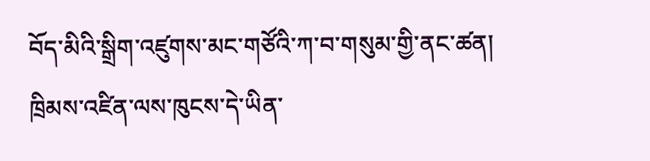བོད་མིའི་སྒྲིག་འཛུགས་མང་གཙོའི་ཀ་བ་གསུམ་གྱི་ནང་ཚན། ཁྲིམས་འཛིན་ལས་ཁུངས་དེ་ཡིན་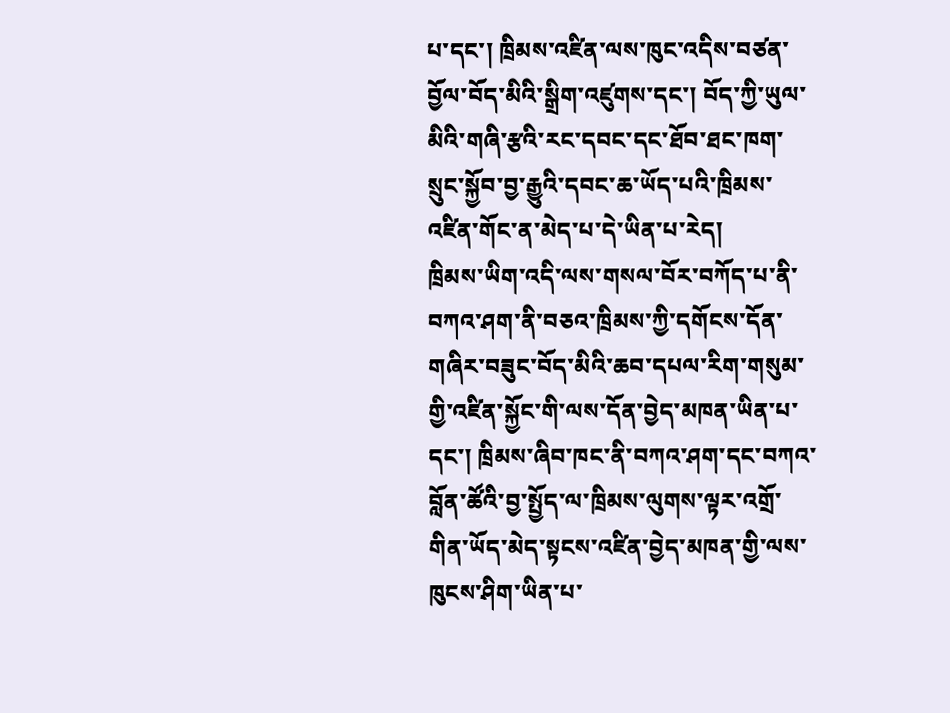པ་དང་། ཁྲིམས་འཛིན་ལས་ཁུང་འདིས་བཙན་བྱོལ་བོད་མིའི་སྒྲིག་འཛུགས་དང་། བོད་ཀྱི་ཡུལ་མིའི་གཞི་རྩའི་རང་དབང་དང་ཐོབ་ཐང་ཁག་སྲུང་སྐྱོབ་བྱ་རྒྱུའི་དབང་ཆ་ཡོད་པའི་ཁྲིམས་འཛིན་གོང་ན་མེད་པ་དེ་ཡིན་པ་རེད།
ཁྲིམས་ཡིག་འདི་ལས་གསལ་བོར་བཀོད་པ་ནི་བཀའ་ཤག་ནི་བཅའ་ཁྲིམས་ཀྱི་དགོངས་དོན་གཞིར་བཟུང་བོད་མིའི་ཆབ་དཔལ་རིག་གསུམ་གྱི་འཛིན་སྐྱོང་གི་ལས་དོན་བྱེད་མཁན་ཡིན་པ་དང་། ཁྲིམས་ཞིབ་ཁང་ནི་བཀའ་ཤག་དང་བཀའ་བློན་ཚོའི་བྱ་སྤྱོད་ལ་ཁྲིམས་ལུགས་ལྟར་འགྲོ་གིན་ཡོད་མེད་སྟངས་འཛིན་བྱེད་མཁན་གྱི་ལས་ཁུངས་ཤིག་ཡིན་པ་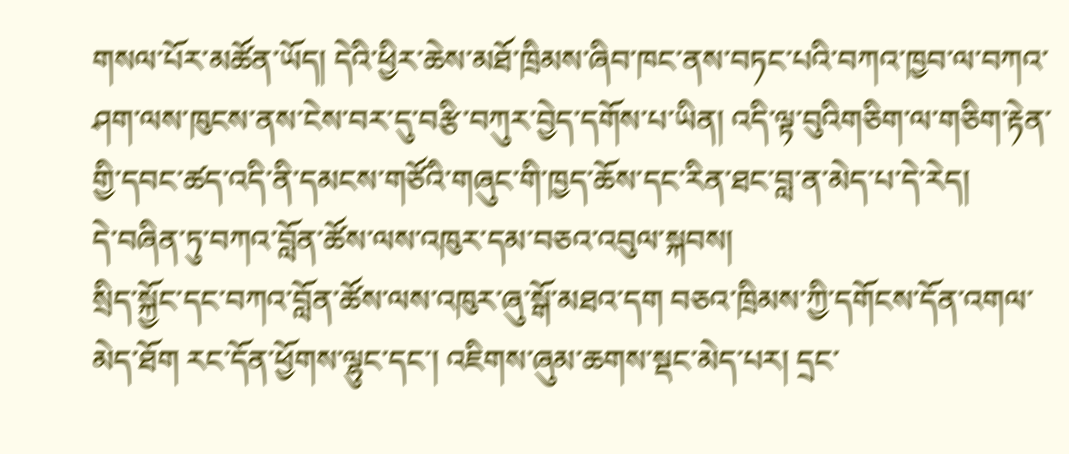གསལ་པོར་མཚོན་ཡོད། དེའི་ཕྱིར་ཆེས་མཐོ་ཁྲིམས་ཞིབ་ཁང་ནས་བཏང་པའི་བཀའ་ཁྱབ་ལ་བཀའ་ཤག་ལས་ཁུངས་ནས་ངེས་བར་དུ་བརྩི་བཀུར་བྱེད་དགོས་པ་ཡིན། འདི་ལྟ་བུའིགཅིག་ལ་གཅིག་རྟེན་གྱི་དབང་ཚད་འདི་ནི་དམངས་གཙོའི་གཞུང་གི་ཁྱད་ཆོས་དང་རིན་ཐང་བླ་ན་མེད་པ་དེ་རེད།
དེ་བཞིན་ཏུ་བཀའ་བློན་ཚོས་ལས་འཁུར་དམ་བཅའ་འབུལ་སྐབས།
སྲིད་སྐྱོང་དང་བཀའ་བློན་ཚོས་ལས་འཁུར་ཞུ་སྒོ་མཐའ་དག བཅའ་ཁྲིམས་ཀྱི་དགོངས་དོན་འགལ་མེད་ཐོག རང་དོན་ཕྱོགས་ལྷུང་དང་། འཇིགས་ཞུམ་ཆགས་སྡང་མེད་པར། དྲང་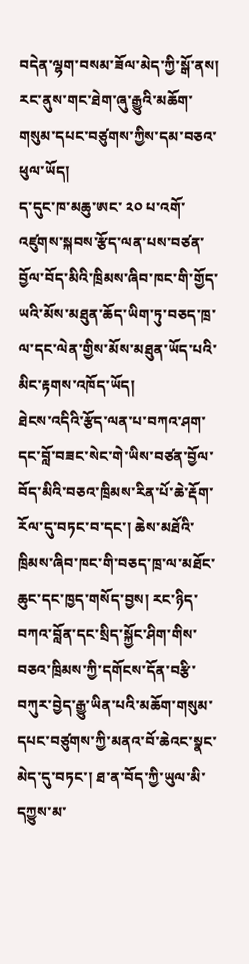བདེན་ལྷག་བསམ་ཟོལ་མེད་ཀྱི་སྒོ་ནས། རང་ནུས་གང་ཐེག་ཞུ་རྒྱུའི་མཆོག་གསུམ་དཔང་བཙུགས་ཀྱིས་དམ་བཅའ་ཕུལ་ཡོད།
ད་དུང་ཁ་མཆུ་ཨང་ ༢༠ པ་འགོ་འཛུགས་སྐབས་རྩོད་ལན་པས་བཙན་བྱོལ་བོད་མིའི་ཁྲིམས་ཞིབ་ཁང་གི་གྱོད་ཡའི་མོས་མཐུན་ཆོད་ཡིག་ཏུ་བཅད་ཁྲ་ལ་དང་ལེན་གྱིས་མོས་མཐུན་ཡོད་པའི་མིང་རྟགས་འཁོད་ཡོད།
ཐེངས་འདིའི་རྩོད་ལན་པ་བཀའ་ཤག་དང་བློ་བཟང་སེང་གེ་ཡིས་བཙན་བྱོལ་བོད་མིའི་བཅའ་ཁྲིམས་རིན་པོ་ཆེ་རྡོག་རོལ་དུ་བཏང་བ་དང་། ཆེས་མཐོའི་ཁྲིམས་ཞིབ་ཁང་གི་བཅད་ཁྲ་ལ་མཐོང་ཆུང་དང་ཁྱད་གསོད་བྱས། རང་ཉིད་བཀའ་བློན་དང་སྲིད་སྐྱོང་ཤིག་གིས་བཅའ་ཁྲིམས་ཀྱི་དགོངས་དོན་བརྩི་བཀུར་བྱེད་རྒྱུ་ཡིན་པའི་མཆོག་གསུམ་དཔང་བཙུགས་ཀྱི་མནའ་བོ་ཆེའང་སྣང་མེད་དུ་བཏང་། ཐ་ན་བོད་ཀྱི་ཡུལ་མི་དཀྱུས་མ་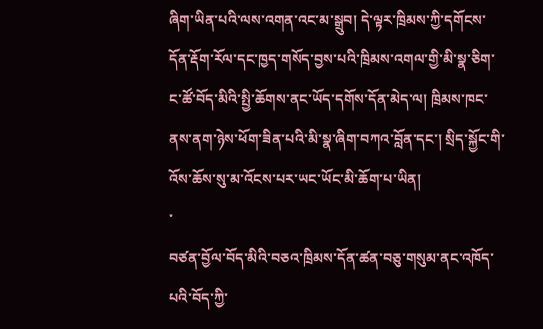ཞིག་ཡིན་པའི་ལས་འགན་འང་མ་སྒྲུབ། དེ་ལྟར་ཁྲིམས་ཀྱི་དགོངས་དོན་རྡོག་རོལ་དང་ཁྱད་གསོད་བྱས་པའི་ཁྲིམས་འགལ་གྱི་མི་སྣ་ཅིག་ང་ཚོ་བོད་མིའི་སྤྱི་ཆོགས་ནང་ཡོད་དགོས་དོན་མེད་ལ། ཁྲིམས་ཁང་ནས་ནག་ཉེས་ཕོག་ཟིན་པའི་མི་སྣ་ཞིག་བཀའ་བློན་དང་། སྲིད་སྐྱོང་གི་འོས་ཆོས་སུ་མ་འོངས་པར་ཡང་ཡོང་མི་ཆོག་པ་ཡིན།
་
བཙན་བྱོལ་བོད་མིའི་བཅའ་ཁྲིམས་དོན་ཚན་བཅུ་གསུམ་ནང་འཁོད་པའི་བོད་ཀྱི་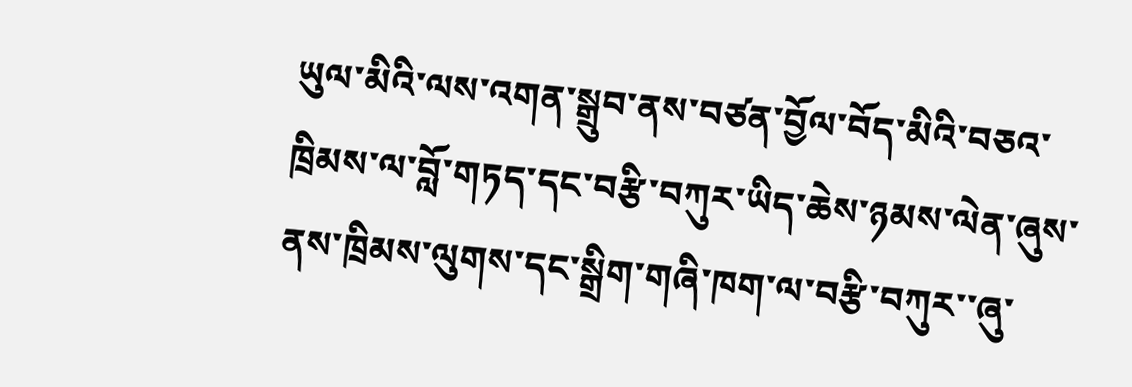ཡུལ་མིའི་ལས་འགན་སྒྲུབ་ནས་བཙན་བྱོལ་བོད་མིའི་བཅའ་ཁྲིམས་ལ་བློ་གཏད་དང་བརྩི་བཀུར་ཡིད་ཆེས་ཉམས་ལེན་ཞུས་ནས་ཁྲིམས་ལུགས་དང་སྒྲིག་གཞི་ཁག་ལ་བརྩི་བཀུར་་ཞུ་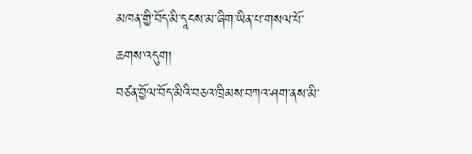མཁན་གྱི་བོད་མི་དཱངས་མ་ཞིག་ཡིན་པ་གསལ་པོ་ཆགས་འདུག།
བཙན་བྱོལ་བོད་མིའི་བཅའ་ཁྲིམས་བཀའ་ཤག་ནས་མི་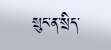སྲུང་ན་སྲིད་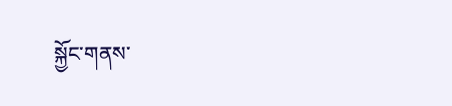སྐྱོང་གནས་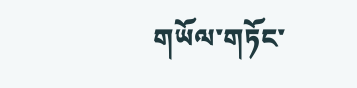གཡོལ་གཏོང་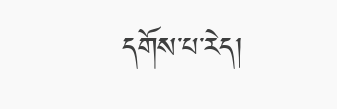དགོས་པ་རེད།